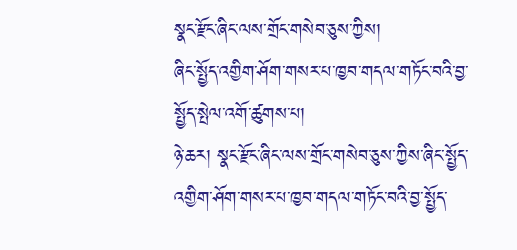སྣང་རྫོང་ཞིང་ལས་གྲོང་གསེབ་ཅུས་ཀྱིས།
ཞིང་སྤྱོད་འགྱིག་ཤོག་གསར་པ་ཁྱབ་གདལ་གཏོང་བའི་བྱ་སྤྱོད་སྤེལ་འགོ་ཚུགས་པ།
ཉེ་ཆར། སྣང་རྫོང་ཞིང་ལས་གྲོང་གསེབ་ཅུས་ཀྱིས་ཞིང་སྤྱོད་འགྱིག་ཤོག་གསར་པ་ཁྱབ་གདལ་གཏོང་བའི་བྱ་སྤྱོད་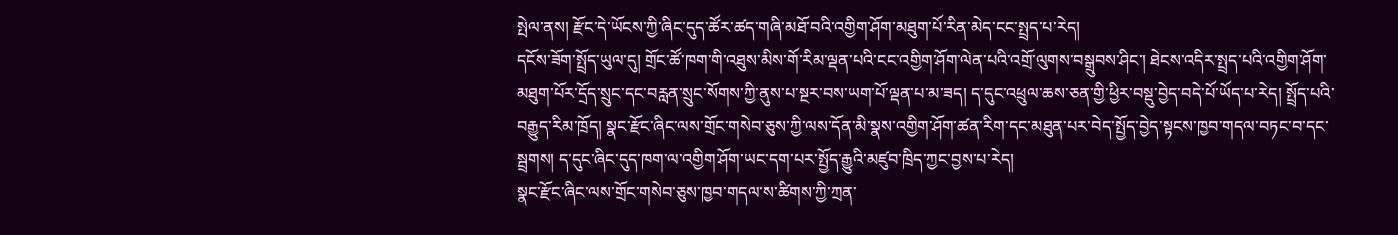སྤེལ་ནས། རྫོང་དེ་ཡོངས་ཀྱི་ཞིང་དུད་ཚོར་ཚད་གཞི་མཐོ་བའི་འགྱིག་ཤོག་མཐུག་པོ་རིན་མེད་ངང་སྤྲད་པ་རེད།
དངོས་ཟོག་སྤྲོད་ཡུལ་དུ། གྲོང་ཚོ་ཁག་གི་འཐུས་མིས་གོ་རིམ་ལྡན་པའི་ངང་འགྱིག་ཤོག་ལེན་པའི་འགྲོ་ལུགས་བསྒྲུབས་ཤིང་། ཐེངས་འདིར་སྤྲད་པའི་འགྱིག་ཤོག་མཐུག་པོར་དྲོད་སྲུང་དང་བརླན་སྲུང་སོགས་ཀྱི་ནུས་པ་སྔར་བས་ཡག་པོ་ལྡན་པ་མ་ཟད། ད་དུང་འཕྲུལ་ཆས་ཅན་གྱི་ཕྱིར་བསྡུ་བྱེད་བདེ་པོ་ཡོད་པ་རེད། སྤྲོད་པའི་བརྒྱུད་རིམ་ཁྲོད། སྣང་རྫོང་ཞིང་ལས་གྲོང་གསེབ་ཅུས་ཀྱི་ལས་དོན་མི་སྣས་འགྱིག་ཤོག་ཚན་རིག་དང་མཐུན་པར་བེད་སྤྱོད་བྱེད་སྟངས་ཁྱབ་གདལ་བཏང་བ་དང་སྦྲགས། ད་དུང་ཞིང་དུད་ཁག་ལ་འགྱིག་ཤོག་ཡང་དག་པར་སྤྱོད་རྒྱུའི་མཛུབ་ཁྲིད་ཀྱང་བྱས་པ་རེད།
སྣང་རྫོང་ཞིང་ལས་གྲོང་གསེབ་ཅུས་ཁྱབ་གདལ་ས་ཚིགས་ཀྱི་ཀྲན་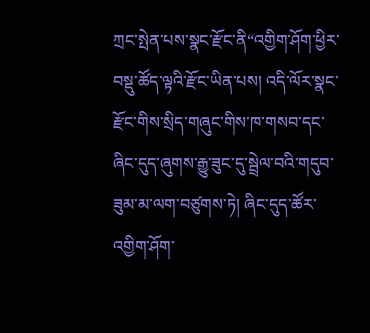ཀྲང་སྤེན་པས་སྣང་རྫོང་ནི“འགྱིག་ཤོག་ཕྱིར་བསྡུ་ཚོད་ལྟའི་རྫོང་ཡིན་པས། འདི་ལོར་སྣང་རྫོང་གིས་སྲིད་གཞུང་གིས་ཁ་གསབ་དང་ཞིང་དུད་ཞུགས་རྒྱུ་ཟུང་དུ་སྦྲེལ་བའི་གདུབ་ཟུམ་མ་ལག་བཙུགས་ཏེ། ཞིང་དུད་ཚོར་འགྱིག་ཤོག་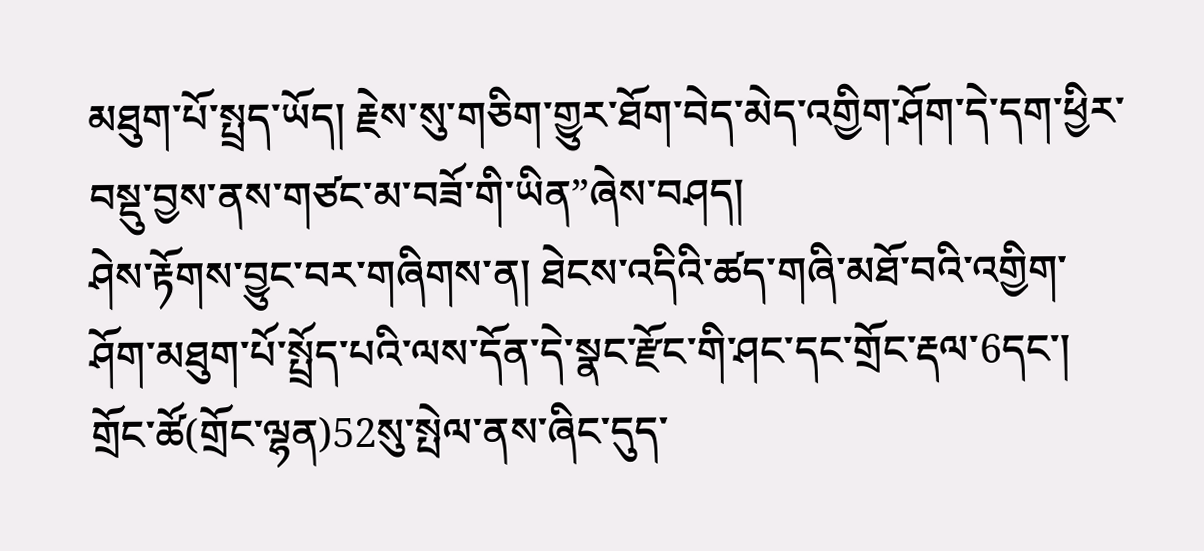མཐུག་པོ་སྤྲད་ཡོད། རྗེས་སུ་གཅིག་གྱུར་ཐོག་བེད་མེད་འགྱིག་ཤོག་དེ་དག་ཕྱིར་བསྡུ་བྱས་ནས་གཙང་མ་བཟོ་གི་ཡིན”ཞེས་བཤད།
ཤེས་རྟོགས་བྱུང་བར་གཞིགས་ན། ཐེངས་འདིའི་ཚད་གཞི་མཐོ་བའི་འགྱིག་ཤོག་མཐུག་པོ་སྤྲོད་པའི་ལས་དོན་དེ་སྣང་རྫོང་གི་ཤང་དང་གྲོང་རྡལ་6དང་། གྲོང་ཚོ(གྲོང་ལྷན)52སུ་སྤེལ་ནས་ཞིང་དུད་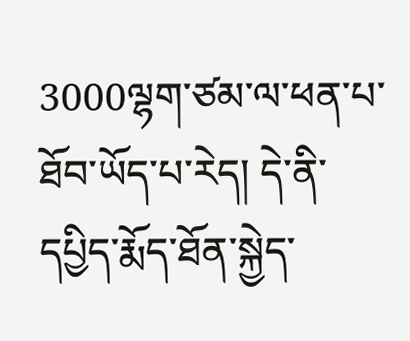3000ལྷག་ཙམ་ལ་ཕན་པ་ཐོབ་ཡོད་པ་རེད། དེ་ནི་དཔྱིད་རྨོད་ཐོན་སྐྱེད་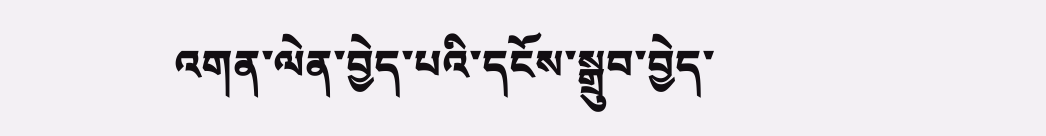འགན་ལེན་བྱེད་པའི་དངོས་སྒྲུབ་བྱེད་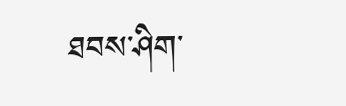ཐབས་ཤིག་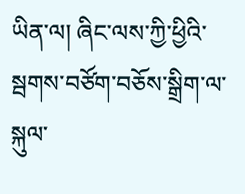ཡིན་ལ། ཞིང་ལས་ཀྱི་ཕྱིའི་སྦགས་བཙོག་བཅོས་སྒྲིག་ལ་སྐུལ་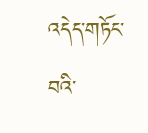འདེད་གཏོང་བའི་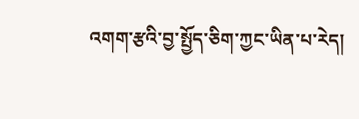འགག་རྩའི་བྱ་སྤྱོད་ཅིག་ཀྱང་ཡིན་པ་རེད།